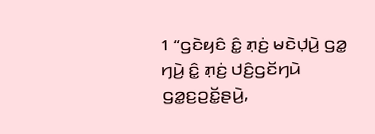1 “ꤞꤢꤧꤟꤢꤨ ꤢꤨ꤭ ꤊ꤫ꤢꤦ꤬ ꤗꤢꤧꤓ꤫ꤣꤧ꤬ ꤞꤤ꤭ ꤚꤣꤧ꤬ ꤢꤨ꤭ ꤊ꤫ꤢꤦ꤬ ꤓꤢꤨ꤬ꤞꤢꤩꤚꤣꤧ ꤞꤤ꤭ꤢ꤬ꤑꤢꤩ꤭ꤔꤣꤧ꤬,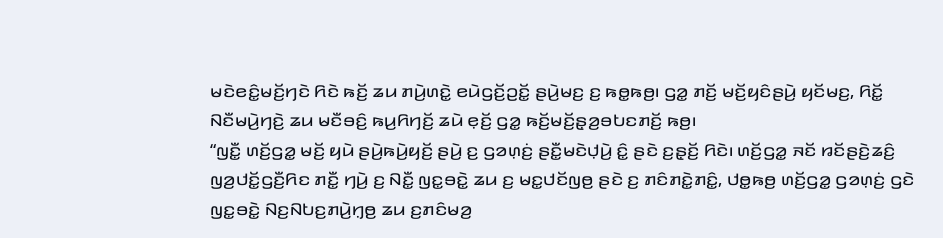ꤗꤢꤧꤕꤢꤨ꤭ꤗꤢꤩ꤬ꤚꤢꤧ ꤖꤢꤧ ꤒꤢꤩ꤬ ꤘꤣ ꤊꤣꤧ꤬ꤛꤢꤧ꤭ ꤕꤣꤧꤞꤢꤩ꤬ꤑꤢꤩ꤭ ꤔꤣꤧ꤬ꤗꤢ꤬ ꤢ꤬ ꤒꤥ꤭ꤒꤥ꤬꤯ ꤞꤤ꤭ ꤊꤢꤩ꤬ ꤗꤢꤩ꤬ꤟꤢꤨꤔꤣꤧ꤬ ꤟꤢꤩꤗꤢ꤬, ꤖꤢꤩ꤭ ꤡꤢꤪꤗꤣꤧ꤬ꤚꤢꤧ꤬ ꤘꤣ ꤗꤢꤪꤋꤢꤨ꤬ ꤒꤣ꤬ꤖꤚꤢꤩ꤬ ꤘꤣꤧ ꤕ꤫ꤢꤩ꤬ ꤞꤤ꤭ ꤒꤢꤩ꤬ꤗꤢꤩ꤬ꤔ꤫ꤤ꤬ꤋꤝꤢꤊꤢꤩ꤬ ꤒꤥ꤬꤯
“ꤜꤢꤪ꤭ ꤛꤢꤩ꤬ꤞꤤ꤭ ꤗꤢꤩ꤬ ꤟꤣꤧ ꤔꤣꤧ꤬ꤒꤣꤧ꤬ꤟꤢꤩ꤬ ꤔꤣꤧ꤬ ꤢ꤬ ꤞꤤꤛ꤫ꤢꤦ꤬ ꤔꤢꤪ꤭ꤗꤢꤧꤓ꤫ꤣꤧ꤬ ꤢꤨ꤭ ꤔꤢꤧ ꤢ꤬ꤔ꤫ꤢꤩ꤬ ꤖꤢꤧ꤯ ꤛꤢꤩ꤬ꤞꤤ꤭ ꤏꤢꤩ ꤙꤢꤩꤔꤢꤧ꤬ꤘꤢꤨ꤬ ꤜꤤ꤬ꤓꤢꤩ꤭ꤞꤢꤪ꤬ꤖꤢ ꤊꤢꤪ꤭ ꤚꤣꤧ꤬ ꤢ꤬ ꤡꤢꤪ꤭ ꤜꤢ꤭ꤋꤢꤧ꤭ ꤘꤣ ꤢ꤬ ꤗꤢ꤭ꤓꤢꤩꤜꤥ꤬ ꤔꤢꤧ ꤢ꤬ ꤊꤢꤨꤊꤢꤧ꤭ꤊꤢꤨ꤭, ꤓꤥ꤭ꤒꤥ꤬ ꤛꤢꤩ꤬ꤞꤤ꤭ ꤞꤤꤛ꤫ꤢꤦ꤬ ꤞꤢꤧ ꤜꤢ꤭ꤋꤢꤧ꤭ ꤡꤢ꤬ꤡꤝꤢ꤬ꤊꤣꤧ꤬ꤚ꤫ꤥ꤬ ꤘꤣ ꤢ꤬ꤊꤢꤨꤗꤤ꤬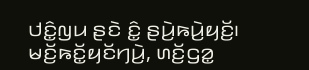ꤓꤢꤨ꤭ꤜꤣ ꤔꤢꤧ ꤢꤨ꤭ ꤔꤣꤧ꤬ꤒꤣꤧ꤬ꤟꤢꤩ꤬꤯
ꤗꤢꤩ꤬ꤒꤢꤩ꤭ꤟꤢꤩꤚꤣꤧ꤬, ꤛꤢꤩ꤬ꤞꤤ꤭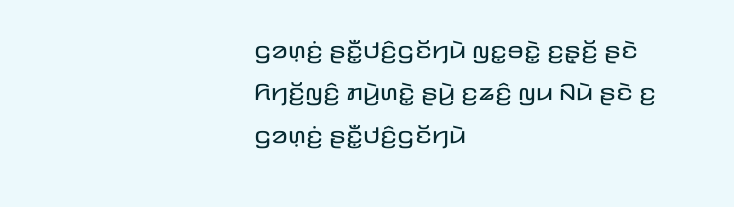ꤞꤤꤛ꤫ꤢꤦ꤬ ꤔꤢꤪ꤭ꤓꤢꤨ꤬ꤞꤢꤩꤚꤣꤧ ꤜꤢ꤭ꤋꤢꤧ꤭ ꤢ꤬ꤔ꤫ꤢꤩ꤬ ꤔꤢꤧ ꤖꤚꤢꤩ꤬ꤜꤢꤨ꤬ ꤊꤣꤧ꤬ꤛꤢꤧ꤭ ꤔꤣꤧ꤬ ꤢ꤬ꤘꤢꤨ꤬ ꤜꤣ ꤡꤣꤧ ꤔꤢꤧ ꤢ꤬ ꤞꤤꤛ꤫ꤢꤦ꤬ ꤔꤢꤪ꤭ꤓꤢꤨ꤬ꤞꤢꤩꤚꤣꤧ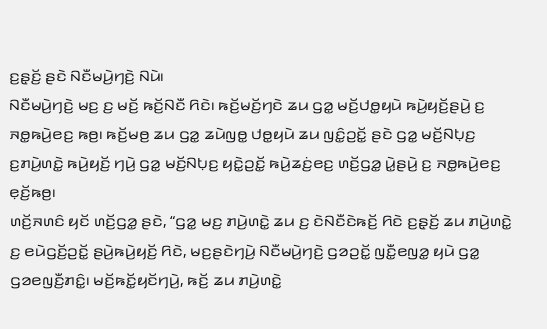ꤢ꤬ꤔ꤫ꤢꤩ꤬ ꤔꤢꤧ ꤡꤢꤪꤗꤣꤧ꤬ꤚꤢꤧ꤬ ꤡꤣꤧ꤯
ꤡꤢꤪꤗꤣꤧ꤬ꤚꤢꤧ꤬ ꤗꤢ꤬ ꤢ꤬ ꤗꤢꤩ꤬ ꤒꤢꤩ꤬ꤡꤢꤪ ꤖꤢꤧ꤯ ꤒꤢꤩ꤬ꤗꤢꤩ꤬ꤚꤢꤧ ꤘꤣ ꤞꤤ꤭ ꤗꤢꤩ꤬ꤓꤥ꤭ꤟꤣꤧ ꤒꤣꤧ꤬ꤟꤢꤩ꤬ꤔꤣꤧ꤬ ꤢ꤬ ꤏꤥ꤭ꤒꤣꤧ꤬ꤕꤢ꤬ ꤒꤥ꤬꤯ ꤒꤢꤩ꤬ꤗꤥ꤬ ꤘꤣ ꤞꤤ꤭ ꤘꤣꤧꤜꤥ꤭ ꤓꤥ꤭ꤟꤣꤧ ꤘꤣ ꤜꤢꤨ꤭ꤑꤢꤩ꤭ ꤔꤢꤧ ꤞꤤ꤭ ꤗꤢꤩ꤬ꤡꤝ꤫ꤢ꤬ ꤢ꤬ꤊꤣꤧ꤬ꤛꤢꤧ꤭ ꤒꤣꤧ꤬ꤟꤢꤩ꤬ ꤚꤣꤧ꤬ ꤞꤤ꤭ ꤗꤢꤩ꤬ꤡꤝ꤫ꤢ꤬ ꤟꤢꤧ꤭ꤑꤢꤩ꤭ ꤒꤣꤧ꤬ꤘꤢꤦ꤬ꤕꤢ꤬ ꤛꤢꤩ꤬ꤞꤤ꤭ ꤣꤧ꤭ꤔꤣꤧ꤬ ꤢ꤬ ꤏꤥ꤭ꤒꤣꤧ꤬ꤕꤢ꤬ ꤕ꤫ꤢꤩ꤬ꤒꤥ꤬꤯
ꤛꤢꤩ꤬ꤏꤛꤢꤨ ꤟꤢꤩ ꤛꤢꤩ꤬ꤞꤤ꤭ ꤔꤢꤧ, “ꤞꤤ꤭ ꤗꤢ꤬ ꤊꤣꤧ꤬ꤛꤢꤧ꤭ ꤘꤣ ꤢ꤬ ꤢꤧꤡꤢꤪꤢꤧꤒꤢꤩ꤬ ꤖꤢꤧ ꤢ꤬ꤔ꤫ꤢꤩ꤬ ꤘꤣ ꤊꤣꤧ꤬ꤛꤢꤧ꤭ ꤢ꤬ ꤕꤣꤧꤞꤢꤩ꤬ꤑꤢꤩ꤭ ꤔꤣꤧ꤬ꤒꤣꤧ꤬ꤟꤢꤩ꤬ ꤖꤢꤧ, ꤗꤢ꤬ꤔꤢꤧꤚꤣꤧ꤬ ꤡꤢꤪꤗꤣꤧ꤬ꤚꤢꤧ꤬ ꤞꤤꤑꤢꤩ꤭ ꤜꤢꤪ꤭ꤕꤜꤤ꤭ ꤟꤣꤧ ꤞꤤ꤭ ꤞꤤꤕꤜꤢꤪ꤬ꤊꤢꤨ꤭꤯ ꤗꤢꤩ꤬ꤒꤢꤩ꤭ꤟꤢꤩꤚꤣꤧ꤬, ꤒꤢꤩ꤬ ꤘꤣ ꤊꤣꤧ꤬ꤛꤢꤧ꤭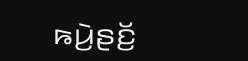ꤒꤣꤧ꤬ꤔꤢꤩ꤬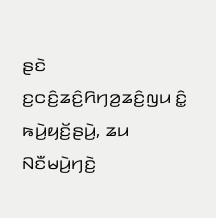ꤔꤢꤧ ꤢ꤬ꤍꤢꤨ꤬ꤘꤢꤨ꤬ꤖꤚꤤ꤬ꤘꤢꤨ꤬ꤜꤣ ꤢꤨ꤭ ꤒꤣꤧ꤬ꤟꤢꤩ꤬ꤔꤣꤧ꤬, ꤘꤣ ꤡꤢꤪꤗꤣꤧ꤬ꤚꤢꤧ꤬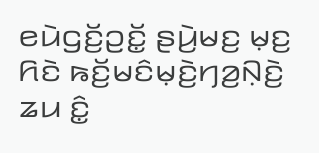ꤕꤣꤧꤞꤢꤩ꤬ꤑꤢꤩ꤭ ꤔꤣꤧ꤬ꤗꤢ꤬ ꤗ꤫ꤢ꤬ ꤖꤢꤧ ꤒꤢꤩ꤬ꤗꤢꤨꤗ꤫ꤢꤧ꤬ꤚꤤ꤬ꤡ꤫ꤢꤧ꤬ ꤘꤣ ꤢꤨ꤭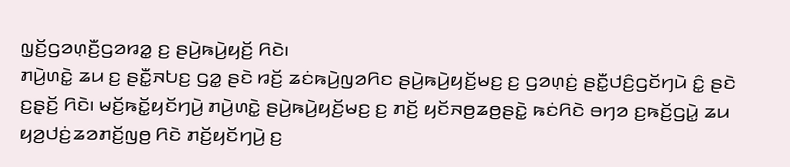ꤜ꤫ꤢꤩ꤬ꤞꤤꤛ꤫ꤢꤪ꤬ꤞꤤꤙꤤ꤭ ꤢ꤬ ꤔꤣꤧ꤬ꤒꤣꤧ꤬ꤟꤢꤩ꤬ ꤖꤢꤧ꤯
ꤊꤣꤧ꤬ꤛꤢꤧ꤭ ꤘꤣ ꤢ꤬ ꤔꤢꤪ꤭ꤏꤝꤢ꤬ ꤞꤤ꤭ ꤔꤢꤧ ꤙꤢꤩ꤬ ꤘꤢꤦꤒꤣꤧ꤬ꤜꤤꤖꤢ ꤔꤣꤧ꤬ꤒꤣꤧ꤬ꤟꤢꤩ꤬ꤗꤢ꤬ ꤢ꤬ ꤞꤤꤛ꤫ꤢꤦ꤬ ꤔꤢꤪ꤭ꤓꤢꤨ꤬ꤞꤢꤩꤚꤣꤧ ꤢꤨ꤭ ꤔꤢꤧ ꤢ꤬ꤔ꤫ꤢꤩ꤬ ꤖꤢꤧ꤯ ꤗꤢꤩ꤬ꤒꤢꤩ꤭ꤟꤢꤩꤚꤣꤧ꤬ ꤊꤣꤧ꤬ꤛꤢꤧ꤭ ꤔꤣꤧ꤬ꤒꤣꤧ꤬ꤟꤢꤩ꤬ꤗꤢ꤬ ꤢ꤬ ꤊꤢꤩ꤬ ꤟꤢꤩꤏꤥ꤬ꤘꤥ꤬ꤔꤢꤧ꤭ ꤒꤢꤦꤖꤢꤧ ꤋꤚꤤ ꤢ꤬ꤒꤢꤩ꤬ꤞꤣꤧ꤭ ꤘꤣ ꤟꤤ꤬ꤓꤢꤦ꤬ꤘꤤꤊꤢꤩ꤬ꤜꤥ꤬ ꤖꤢꤧ ꤊꤢꤩ꤬ꤟꤢꤩꤚꤣꤧ꤬ ꤢ꤬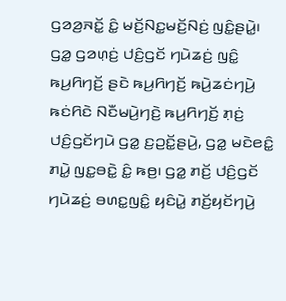ꤞꤤꤤ꤬ꤏꤢꤩ꤭ ꤢꤨ꤭ ꤗꤢꤩ꤬ꤡꤢ꤭ꤗꤢꤩ꤬ꤡꤢꤦ꤬ ꤜꤢꤨ꤭ꤔꤣꤧ꤭꤯
ꤞꤤ꤭ ꤞꤤꤛ꤫ꤢꤦ꤬ ꤓꤢꤨ꤬ꤞꤢꤩ ꤚꤣꤧꤘꤢꤦ꤬ ꤜꤢꤨ꤭ ꤒꤣ꤬ꤖꤚꤢꤩ꤬ ꤔꤢꤧ ꤒꤣ꤬ꤖꤚꤢꤩ꤬ ꤒꤣꤧ꤬ꤘꤢꤦꤚꤣꤧ꤬ ꤒꤢꤦꤖꤢꤧ ꤡꤢꤪꤗꤣꤧ꤬ꤚꤢꤧ꤬ ꤒꤣ꤬ꤖꤚꤢꤩ꤬ ꤊ꤫ꤢꤦ꤬ ꤓꤢꤨ꤬ꤞꤢꤩꤚꤣꤧ ꤞꤤ꤭ ꤢ꤬ꤑꤢꤩ꤭ꤔꤣꤧ꤬, ꤞꤤ꤭ ꤗꤢꤧꤕꤢꤨ꤭ ꤊꤣꤧ꤭ ꤜꤢ꤭ꤋꤢꤧ꤭ ꤢꤨ꤭ ꤒꤥ꤬꤯ ꤞꤤ꤭ ꤊꤢꤩ꤬ ꤓꤢꤨ꤬ꤞꤢꤩ ꤚꤣꤧꤘꤢꤦ꤬ ꤋꤛꤢ꤭ꤜꤢꤨ꤭ ꤟꤢꤨꤣꤧ꤭ ꤊꤢꤩ꤬ꤟꤢꤩꤚꤣꤧ꤬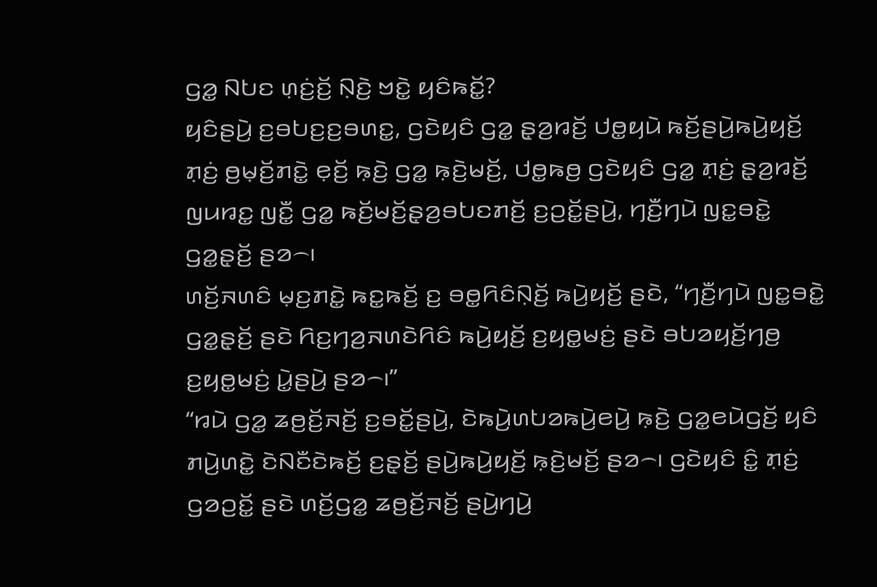ꤞꤤ꤭ ꤡꤝꤢ ꤛ꤫ꤢꤦ꤬ꤢꤩ꤬ ꤡ꤫ꤢꤧ꤬ ꤠꤢꤧ꤭ ꤟꤢꤨꤒꤢꤩ꤭?
ꤟꤢꤨꤔꤣꤧ꤬ ꤢ꤬ꤋꤝꤢ꤬ꤢ꤬ꤋꤛꤢ꤭, ꤞꤢꤧꤟꤢꤨ ꤞꤤ꤭ ꤔ꤫ꤤ꤬ꤙꤢꤩ꤬ ꤓꤥ꤭ꤟꤣꤧ ꤒꤢꤩ꤬ꤔꤣꤧ꤬ꤒꤣꤧ꤬ꤟꤢꤩ꤬ ꤊ꤫ꤢꤦ꤬ ꤥ꤬ꤗ꤫ꤢꤩ꤬ꤊꤢꤧ꤭ ꤕ꤫ꤢꤩ꤬ ꤒ꤫ꤢꤧ꤬ ꤞꤤ꤭ ꤒ꤫ꤢꤧ꤬ꤗꤢꤩ꤬, ꤓꤥ꤭ꤒꤥ꤬ ꤞꤢꤧꤟꤢꤨ ꤞꤤ꤭ ꤊ꤫ꤢꤦ꤬ ꤔ꤫ꤤ꤬ꤙꤢꤩ꤬ ꤜꤣꤙꤢ꤭ ꤜꤢꤪ꤭ ꤞꤤ꤭ ꤒꤢꤩ꤬ꤗꤢꤩ꤬ꤔ꤫ꤤ꤬ꤋꤝꤢꤊꤢꤩ꤬ ꤢ꤬ꤑꤢꤩ꤭ꤔꤣꤧ꤬, ꤚꤢꤪ꤬ꤚꤣꤧ ꤜꤢ꤭ꤋꤢꤧ꤭ ꤞꤤ꤭ꤔ꤫ꤢꤩ꤬ ꤔꤤ꤮꤯
ꤛꤢꤩ꤬ꤏꤛꤢꤨ ꤗ꤫ꤢ꤬ꤊꤢꤧ꤭ ꤒꤢ꤭ꤒꤢꤩ꤬ ꤢ꤬ ꤋꤥ꤭ꤖꤢꤨꤡ꤫ꤢꤩ꤬ ꤒꤣꤧ꤬ꤟꤢꤩ꤬ ꤔꤢꤧ, “ꤚꤢꤪ꤬ꤚꤣꤧ ꤜꤢ꤭ꤋꤢꤧ꤭ ꤞꤤ꤭ꤔ꤫ꤢꤩ꤬ ꤔꤢꤧ ꤖꤢ꤬ꤚꤤ꤬ꤏꤛꤢꤧꤖꤢꤨ ꤒꤣꤧ꤬ꤟꤢꤩ꤬ ꤢ꤬ꤟꤥ꤭ꤗꤢꤦ꤬ ꤔꤢꤧ ꤋꤝꤤꤟꤢꤩ꤬ꤚꤥ꤬ ꤢ꤬ꤟꤥ꤭ꤗꤢꤦ꤬ ꤣꤧ꤭ꤔꤣꤧ꤬ ꤔꤤ꤮꤯”
“ꤙꤣꤧ ꤞꤤ꤭ ꤘꤥ꤬ꤢꤩ꤬ꤏꤢꤩ꤬ ꤢ꤬ꤋꤢꤩ꤭ꤔꤣꤧ꤬, ꤢꤧꤒꤣꤧ꤬ꤛꤝꤤꤒꤣꤧ꤬ꤕꤣꤧ꤬ ꤒ꤫ꤢꤧ꤬ ꤞꤤ꤭ꤕꤣꤧꤞꤢꤩ꤬ ꤟꤢꤨ ꤊꤣꤧ꤬ꤛꤢꤧ꤭ ꤢꤧꤡꤢꤪꤢꤧꤒꤢꤩ꤬ ꤢ꤬ꤔ꤫ꤢꤩ꤬ ꤔꤣꤧ꤬ꤒꤣꤧ꤬ꤟꤢꤩ꤬ ꤒ꤫ꤢꤧ꤬ꤗꤢꤩ꤬ ꤔꤤ꤮꤯ ꤞꤢꤧꤟꤢꤨ ꤢꤨ꤭ ꤊ꤫ꤢꤦ꤬ ꤞꤤꤑꤢꤩ꤭ ꤔꤢꤧ ꤛꤢꤩ꤬ꤞꤤ꤭ ꤘꤥ꤬ꤢꤩ꤬ꤏꤢꤩ꤬ ꤔꤣꤧ꤬ꤚꤣꤧ꤬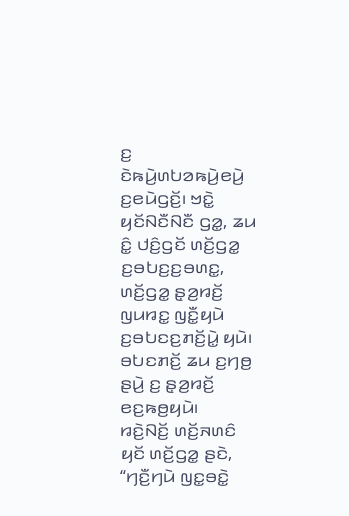ꤢ꤬ ꤢꤧꤒꤣꤧ꤬ꤛꤝꤤꤒꤣꤧ꤬ꤕꤣꤧ꤬ ꤢ꤬ꤕꤣꤧꤞꤢꤩ꤬꤯ ꤠꤢꤧ꤭ ꤟꤢꤩꤡꤢꤪꤡꤢꤪ ꤞꤤ꤭, ꤘꤣ ꤢꤨ꤭ ꤓꤢꤨ꤬ꤞꤢꤩ ꤛꤢꤩ꤬ꤞꤤ꤭ ꤢ꤬ꤋꤝꤢ꤬ꤢ꤬ꤋꤛꤢ꤭, ꤛꤢꤩ꤬ꤞꤤ꤭ ꤔ꤫ꤤ꤬ꤙꤢꤩ꤬ ꤜꤣꤙꤢ꤭ ꤜꤢꤪ꤭ꤟꤣꤧ ꤢ꤬ꤋꤝꤢꤢ꤬ꤊꤢꤩ꤬ꤣꤧ꤭ ꤟꤣꤧ꤯ ꤋꤝꤢꤊꤢꤩ꤬ ꤘꤣ ꤢ꤬ꤚꤥ꤬ ꤔꤣꤧ꤬ ꤢ꤬ ꤔ꤫ꤤ꤬ꤙꤢꤩ꤬ ꤕꤢ꤬ꤒꤥ꤬ꤟꤣꤧ꤯
ꤙꤢꤧ꤬ꤡꤢꤩ꤬ ꤛꤢꤩ꤬ꤏꤛꤢꤨ ꤟꤢꤩ ꤛꤢꤩ꤬ꤞꤤ꤭ ꤔꤢꤧ, “ꤚꤢꤪ꤬ꤚꤣꤧ ꤜꤢ꤭ꤋꤢꤧ꤭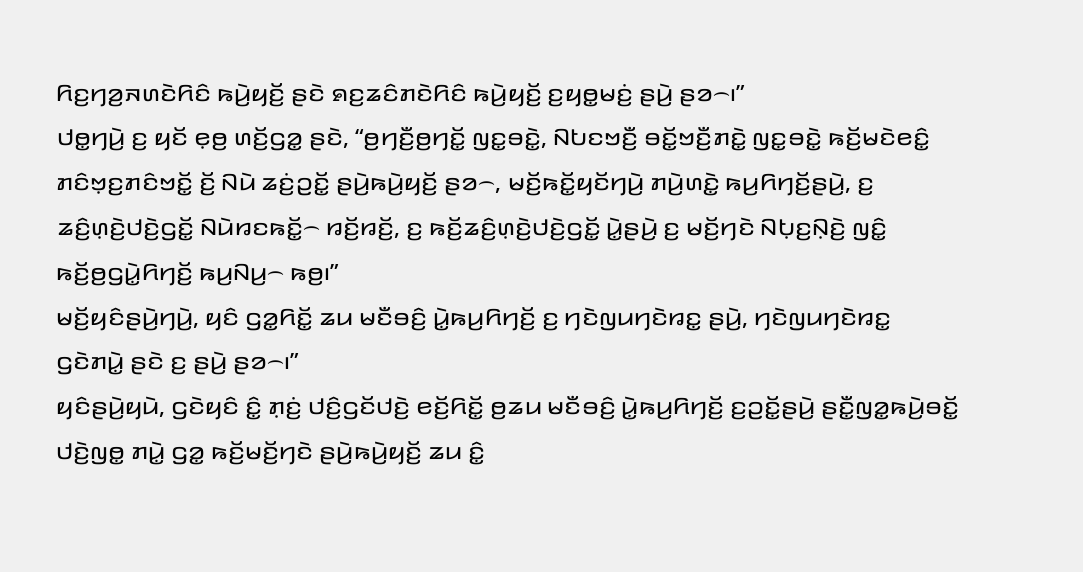ꤖꤢ꤬ꤚꤤ꤬ꤏꤛꤢꤧꤖꤢꤨ ꤒꤣꤧ꤬ꤟꤢꤩ꤬ ꤔꤢꤧ ꤎꤢ꤬ꤘꤢꤨꤊꤢꤧꤖꤢꤨ ꤒꤣꤧ꤬ꤟꤢꤩ꤬ ꤢ꤬ꤟꤥ꤭ꤗꤢꤦ꤬ ꤔꤣꤧ꤬ ꤔꤤ꤮꤯”
ꤓꤥ꤭ꤚꤣꤧ꤬ ꤢ꤬ ꤟꤢꤩ ꤕ꤫ꤥ꤬ ꤛꤢꤩ꤬ꤞꤤ꤭ ꤔꤢꤧ, “ꤥ꤬ꤚꤢꤪ꤬ꤥ꤬ꤚꤢꤩ꤭ ꤜꤢ꤭ꤋꤢꤧ꤭, ꤡꤝꤢꤠꤢꤪ꤬ ꤋꤢꤩ꤭ꤠꤢꤪ꤬ꤊꤢꤧ꤭ ꤜꤢ꤭ꤋꤢꤧ꤭ ꤒꤢꤩ꤬ꤗꤢꤧꤕꤢꤨ꤭ ꤊꤢꤨꤠ꤫ꤢ꤬ꤊꤢꤨꤠꤢꤩ꤭ ꤢꤩ꤬ ꤡꤣꤧ ꤘꤢꤦ꤬ꤑꤢꤩ꤭ ꤔꤣꤧ꤬ꤒꤣꤧ꤬ꤟꤢꤩ꤬ ꤔꤤ꤮, ꤗꤢꤩ꤬ꤒꤢꤩ꤭ꤟꤢꤩꤚꤣꤧ꤬ ꤊꤣꤧ꤬ꤛꤢꤧ꤭ ꤒꤣ꤬ꤖꤚꤢꤩ꤬ꤔꤣꤧ꤬, ꤢ꤬ ꤘꤢꤨ꤬ꤛ꤫ꤢꤧ꤬ꤓꤢꤧ꤬ꤞꤢꤩ꤭ ꤡꤣꤧꤙꤢꤒꤢꤩ꤭꤮ ꤙꤢꤩ꤬ꤙꤢꤩ꤬, ꤢ꤬ ꤒꤢꤩ꤬ꤘꤢꤨ꤬ꤛ꤫ꤢꤧ꤬ꤓꤢꤧ꤬ꤞꤢꤩ꤭ ꤣꤧ꤭ꤔꤣꤧ꤬ ꤢ꤬ ꤗꤢꤩ꤬ꤚꤢꤧ ꤡꤝ꤫ꤢ꤬ꤡ꤫ꤢꤧ꤬ ꤜꤢꤨ꤭ ꤒꤢꤩ꤬ꤥ꤬ꤞꤣꤧ꤭ꤖꤚꤢꤩ꤬ ꤒꤣ꤬ꤡꤣ꤬꤮ ꤒꤥ꤬꤯”
ꤗꤢꤩ꤬ꤟꤢꤨꤔꤣꤧ꤬ꤚꤣꤧ꤬, ꤟꤢꤨ ꤞꤤ꤭ꤖꤢꤩ꤭ ꤘꤣ ꤗꤢꤪꤋꤢꤨ꤬ ꤣꤧ꤭ꤒꤣ꤬ꤖꤚꤢꤩ꤬ ꤢ꤬ ꤚꤢꤧꤜꤣꤚꤢꤧꤙꤢ꤭ ꤔꤣꤧ꤬, ꤚꤢꤧꤜꤣꤚꤢꤧꤙꤢ꤭ ꤞꤢꤧꤊꤣꤧ꤭ ꤔꤢꤧ ꤢ꤬ ꤔꤣꤧ꤬ ꤔꤤ꤮꤯”
ꤟꤢꤨꤔꤣꤧ꤬ꤟꤣꤧ, ꤞꤢꤧꤟꤢꤨ ꤢꤨ꤭ ꤊ꤫ꤢꤦ꤬ ꤓꤢꤨ꤬ꤞꤢꤩꤓꤢꤧ꤬ ꤕꤢꤩ꤬ꤖꤢꤩ꤭ ꤥ꤬ꤘꤣ ꤗꤢꤪꤋꤢꤨ꤬ ꤣꤧ꤭ꤒꤣ꤬ꤖꤚꤢꤩ꤬ ꤢ꤬ꤑꤢꤩ꤭ꤔꤣꤧ꤬ ꤔꤢꤪ꤭ꤜꤤ꤭ꤒꤣꤧ꤬ꤋꤢꤩ꤭ ꤓꤢꤧ꤬ꤜꤥ꤭ ꤊꤣꤧ꤭ ꤞꤤ꤭ ꤒꤢꤩ꤬ꤗꤢꤩ꤬ꤚꤢꤧ ꤔꤣꤧ꤬ꤒꤣꤧ꤬ꤟꤢꤩ꤬ ꤘꤣ ꤢꤨ꤭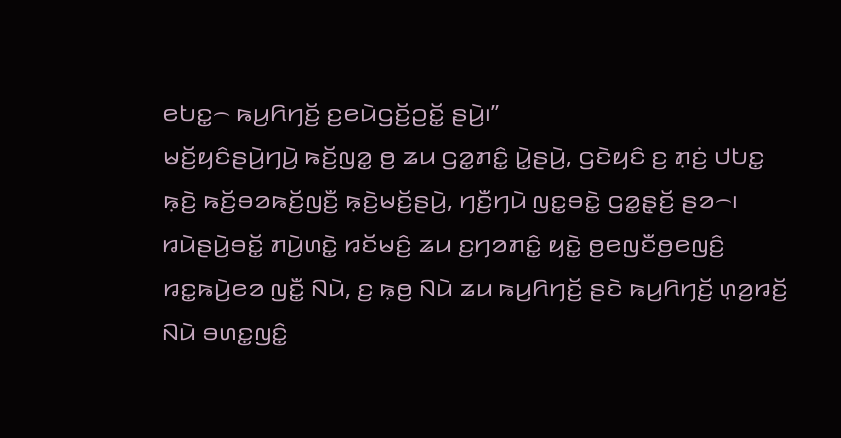ꤕꤝꤢ꤭꤮ ꤒꤣ꤬ꤖꤚꤢꤩ꤬ ꤢ꤬ꤕꤣꤧꤞꤢꤩ꤬ꤑꤢꤩ꤭ ꤔꤣꤧ꤬꤯”
ꤗꤢꤩ꤬ꤟꤢꤨꤔꤣꤧ꤬ꤚꤣꤧ꤬ ꤒꤢꤩ꤬ꤜꤤ꤭ ꤥ꤬ ꤘꤣ ꤞꤤ꤭ꤊꤢꤨ꤭ ꤣꤧ꤭ꤔꤣꤧ꤬, ꤞꤢꤧꤟꤢꤨ ꤢ꤬ ꤊ꤫ꤢꤦ꤬ ꤓꤝꤢ꤭ ꤒ꤫ꤢꤧ꤬ ꤒꤢꤩ꤬ꤋꤤꤒꤢꤩ꤬ꤜꤢꤪ꤬ ꤒ꤫ꤢꤧ꤬ꤗꤢꤩ꤬ꤔꤣꤧ꤬, ꤚꤢꤪ꤬ꤚꤣꤧ ꤜꤢ꤭ꤋꤢꤧ꤭ ꤞꤤ꤭ꤔ꤫ꤢꤩ꤬ ꤔꤤ꤮꤯
ꤙꤣꤧꤔꤣꤧ꤬ꤋꤢꤩ꤭ ꤊꤣꤧ꤬ꤛꤢꤧ꤭ ꤙꤢꤩꤗꤢꤨ꤬ ꤘꤣ ꤢ꤬ꤚꤤꤊꤢꤨ꤭ ꤟꤢꤧ꤭ ꤥ꤬ꤕꤜꤢꤪꤥ꤬ꤕꤜꤢꤨ꤬ ꤙꤢ꤭ꤒꤣꤧ꤬ꤕꤤ ꤜꤢꤪ꤭ ꤡꤣꤧ, ꤢ꤬ ꤒ꤫ꤥ꤬ ꤡꤣꤧ ꤘꤣ ꤒꤣ꤬ꤖꤚꤢꤩ꤬ ꤔꤢꤧ ꤒꤣ꤬ꤖꤚꤢꤩ꤬ ꤛ꤫ꤤ꤬ꤙꤢꤩ꤬ ꤡꤣꤧ ꤋꤛꤢ꤭ꤜꤢꤨ꤭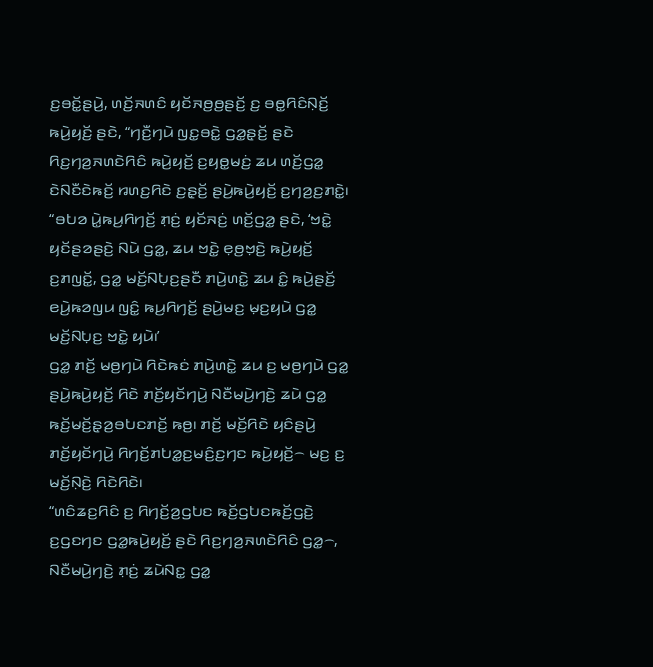ꤢ꤬ꤋꤢꤩ꤭ꤔꤣꤧ꤬, ꤛꤢꤩ꤬ꤏꤛꤢꤨ ꤟꤢꤩꤏꤥ꤬ꤥ꤬ꤔꤢꤩ꤬ ꤢ꤬ ꤋꤥ꤭ꤖꤢꤨꤡ꤫ꤢꤩ꤬ ꤒꤣꤧ꤬ꤟꤢꤩ꤬ ꤔꤢꤧ, “ꤚꤢꤪ꤬ꤚꤣꤧ ꤜꤢ꤭ꤋꤢꤧ꤭ ꤞꤤ꤭ꤔ꤫ꤢꤩ꤬ ꤔꤢꤧ ꤖꤢ꤬ꤚꤤ꤬ꤏꤛꤢꤧꤖꤢꤨ ꤒꤣꤧ꤬ꤟꤢꤩ꤬ ꤢ꤬ꤟꤥ꤭ꤗꤢꤦ꤬ ꤘꤣ ꤛꤢꤩ꤬ꤞꤤ꤭ ꤢꤧꤡꤢꤪꤢꤧꤒꤢꤩ꤬ ꤙꤛꤢ꤬ꤖꤢꤧ ꤢ꤬ꤔ꤫ꤢꤩ꤬ ꤔꤣꤧ꤬ꤒꤣꤧ꤬ꤟꤢꤩ꤬ ꤢ꤬ꤚꤤ꤬ꤢ꤬ꤊꤢꤧ꤭꤯
“ꤋꤝꤤ ꤣꤧ꤭ꤒꤣ꤬ꤖꤚꤢꤩ꤬ ꤊ꤫ꤢꤦ꤬ ꤟꤢꤩꤏꤢꤦ꤬ ꤛꤢꤩ꤬ꤞꤤ꤭ ꤔꤢꤧ, ‘ꤠꤢꤧ꤭ ꤟꤢꤩꤔꤤꤔꤢꤧ꤬ ꤡꤣꤧ ꤞꤤ꤭, ꤘꤣ ꤠꤢꤧ꤭ ꤕ꤫ꤥ꤬ꤠ꤫ꤢꤧ꤬ ꤒꤣꤧ꤬ꤟꤢꤩ꤬ ꤢ꤬ꤊꤜꤢꤩ꤭, ꤞꤤ꤭ ꤗꤢꤩ꤬ꤡꤝ꤫ꤢ꤬ꤔꤢꤪ ꤊꤣꤧ꤬ꤛꤢꤧ꤭ ꤘꤣ ꤢꤨ꤭ ꤒꤣꤧ꤬ꤔꤢꤩ꤬ ꤕꤣꤧ꤬ꤒꤤꤜꤣ ꤜꤢꤨ꤭ ꤒꤣ꤬ꤖꤚꤢꤩ꤬ ꤔꤣꤧ꤬ꤗꤢ꤬ ꤗ꤫ꤢ꤬ꤟꤣꤧ ꤞꤤ꤭ ꤗꤢꤩ꤬ꤡꤝ꤫ꤢ꤬ ꤠꤢꤧ꤭ ꤟꤣꤧ꤯’
ꤞꤤ꤭ ꤊꤢꤩ꤬ ꤗꤥ꤬ꤚꤣꤧ ꤖꤢꤧꤒꤢꤦ ꤊꤣꤧ꤬ꤛꤢꤧ꤭ ꤘꤣ ꤢ꤬ ꤗꤥ꤬ꤚꤣꤧ ꤞꤤ꤭ ꤔꤣꤧ꤬ꤒꤣꤧ꤬ꤟꤢꤩ꤬ ꤖꤢꤧ ꤊꤢꤩ꤬ꤟꤢꤩꤚꤣꤧ꤬ ꤡꤢꤪꤗꤣꤧ꤬ꤚꤢꤧ꤬ ꤘꤣꤧ ꤞꤤ꤭ ꤒꤢꤩ꤬ꤗꤢꤩ꤬ꤔ꤫ꤤ꤬ꤋꤝꤢꤊꤢꤩ꤬ ꤒꤥ꤬꤯ ꤊꤢꤩ꤬ ꤗꤢꤩ꤬ꤖꤢꤧ ꤟꤢꤨꤔꤣꤧ꤬ ꤊꤢꤩ꤬ꤟꤢꤩꤚꤣꤧ꤬ ꤖꤚꤢꤩ꤬ꤊꤝꤤ꤭ꤢ꤬ꤗꤢꤨ꤬ꤢ꤬ꤚꤢ ꤒꤣꤧ꤬ꤟꤢꤩ꤬꤮ ꤗꤢ꤬ ꤢ꤬ ꤗꤢꤩ꤬ꤡ꤫ꤢꤧ꤬ ꤖꤢꤧꤖꤢꤧ꤯
“ꤛꤢꤨꤘꤢ꤬ꤖꤢꤨ ꤢ꤬ ꤖꤚꤢꤩ꤬ꤤ꤬ꤞꤝꤢ ꤒꤢꤩ꤬ꤞꤝꤢꤒꤢꤩ꤬ꤞꤢꤧ꤬ ꤢ꤬ꤞꤢꤚꤢ ꤞꤤ꤭ꤒꤣꤧ꤬ꤟꤢꤩ꤬ ꤔꤢꤧ ꤖꤢ꤬ꤚꤤ꤬ꤏꤛꤢꤧꤖꤢꤨ ꤞꤤ꤭꤮, ꤡꤢꤪꤗꤣꤧ꤬ꤚꤢꤧ꤬ ꤊ꤫ꤢꤦ꤬ ꤘꤣꤧꤡꤢ꤭ ꤞꤤ꤭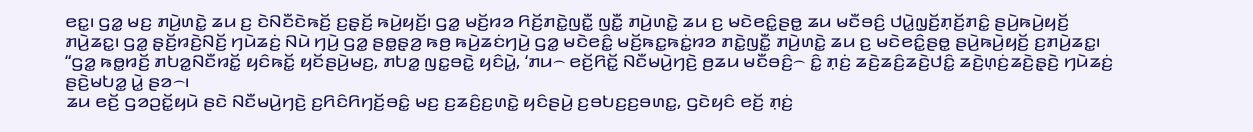ꤕꤢ꤭꤯ ꤞꤤ꤭ ꤗꤢ꤬ ꤊꤣꤧ꤬ꤛꤢꤧ꤭ ꤘꤣ ꤢ꤬ ꤢꤧꤡꤢꤪꤢꤧꤒꤢꤩ꤬ ꤢ꤬ꤔ꤫ꤢꤩ꤬ ꤒꤣꤧ꤬ꤟꤢꤩ꤬꤯ ꤞꤤ꤭ ꤗꤢꤩ꤬ꤙꤤ ꤖꤢꤩ꤬ꤊꤢꤧ꤭ꤜꤢꤪ꤭ ꤜꤢꤪ꤭ ꤊꤣꤧ꤬ꤛꤢꤧ꤭ ꤘꤣ ꤢ꤬ ꤗꤢꤧꤕꤢꤨ꤭ꤔꤥ꤭ ꤘꤣ ꤗꤢꤪꤋꤢꤨ꤬ ꤓꤣꤧ꤭ꤜ꤫ꤢꤩ꤬ꤊ꤫ꤢꤩ꤬ꤊꤢꤨ꤭ ꤔꤣꤧ꤬ꤒꤣꤧ꤬ꤟꤢꤩ꤬ ꤊꤣꤧ꤬ꤘꤢ꤭꤯ ꤞꤤ꤭ ꤔ꤫ꤢꤩ꤬ꤙꤢꤧ꤬ꤡꤢꤩ꤬ ꤚꤣꤧꤘꤢꤦ꤬ ꤡꤣꤧ ꤚꤣꤧ꤬ ꤞꤤ꤭ ꤔꤥ꤭ꤔ꤫ꤤ꤬ ꤒꤥ꤬ ꤒꤣꤧ꤬ꤘꤢꤦꤚꤣꤧ꤬ ꤞꤤ꤭ ꤗꤢꤧꤕꤢꤨ꤭ ꤗꤢꤩ꤬ꤒꤢ꤭ꤒꤢꤦ꤭ꤙꤤ ꤊꤢꤧ꤭ꤜꤢꤪ꤭ ꤊꤣꤧ꤬ꤛꤢꤧ꤭ ꤘꤣ ꤢ꤬ ꤗꤢꤧꤕꤢꤨ꤭ꤔꤥ꤭ ꤔꤣꤧ꤬ꤒꤣꤧ꤬ꤟꤢꤩ꤬ ꤢ꤬ꤊꤣꤧ꤬ꤘꤢ꤭꤯
“ꤞꤤ꤭ ꤒꤥ꤭ꤙꤢꤩ꤬ ꤊꤝꤤ꤭ꤡꤢꤪꤙꤢꤩ꤭ ꤟꤢꤨꤒꤢꤩ꤭ ꤟꤢꤩꤔꤣꤧ꤬ꤗꤢ꤬, ꤊꤝꤤ꤭ ꤜꤢ꤭ꤋꤢꤧ꤭ ꤟꤢꤨꤣꤧ꤭, ‘ꤊꤣ꤮ ꤕꤢꤩ꤬ꤖꤢꤩ꤭ ꤡꤢꤪꤗꤣꤧ꤬ꤚꤢꤧ꤬ ꤥ꤬ꤘꤣ ꤗꤢꤪꤋꤢꤨ꤬꤮ ꤢꤨ꤭ ꤊ꤫ꤢꤦ꤬ ꤘꤢꤧ꤬ꤘꤢꤨ꤬ꤘꤢꤧ꤬ꤓꤢꤨ꤭ ꤘꤢꤧ꤬ꤛ꤫ꤢꤦ꤬ꤘꤢꤧ꤬ꤔ꤫ꤢꤧ꤬ ꤚꤣꤧꤘꤢꤦ꤬ ꤔꤢꤧ꤬ꤗꤝꤤ꤭ ꤣꤧ꤭ ꤔꤤ꤮꤯
ꤘꤣ ꤕꤢꤩ꤬ ꤞꤤꤑꤢꤩ꤭ꤟꤣꤧ ꤔꤢꤧ ꤡꤢꤪꤗꤣꤧ꤬ꤚꤢꤧ꤬ ꤢ꤬ꤖꤢꤨꤖꤚꤢꤩ꤬ꤋꤢꤨ꤭ ꤗꤢ꤬ ꤢ꤬ꤘꤢꤨ꤬ꤢ꤬ꤛꤢꤧ꤭ ꤟꤢꤨꤔꤣꤧ꤬ ꤢ꤬ꤋꤝꤢ꤬ꤢ꤬ꤋꤛꤢ꤭, ꤞꤢꤧꤟꤢꤨ ꤕꤢꤩ꤬ ꤊ꤫ꤢꤦ꤬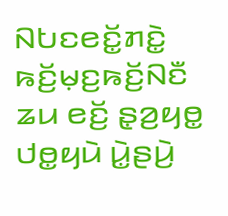ꤡꤝꤢꤕꤢꤩ꤭ꤊꤢꤧ꤭ ꤒꤢꤩ꤬ꤗ꤫ꤢ꤬ꤒꤢꤩ꤬ꤡꤢꤪ ꤘꤣ ꤕꤢꤩ꤬ ꤔ꤫ꤤ꤬ꤟꤥ꤭ ꤓꤥ꤭ꤟꤣꤧ ꤣꤧ꤭ꤔꤣꤧ꤬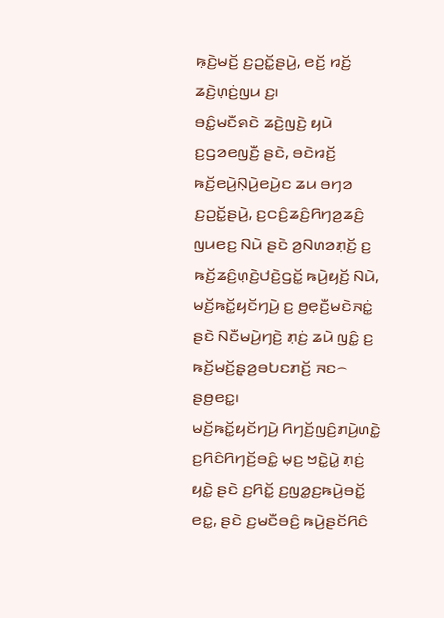ꤒ꤫ꤢꤧ꤬ꤗꤢꤩ꤬ ꤢ꤬ꤑꤢꤩ꤭ꤔꤣꤧ꤬, ꤕꤢꤩ꤬ ꤙꤢꤩ꤬ ꤘꤢꤧ꤬ꤛ꤫ꤢꤦ꤬ꤜꤣ ꤢ꤬꤯
ꤋꤢꤨ꤭ꤗꤢꤪꤎꤢꤧ ꤘꤢꤧ꤬ꤜꤢꤧ꤬ ꤟꤣꤧ ꤢ꤬ꤞꤤꤕꤜꤢꤪ꤬ ꤔꤢꤧ, ꤋꤢꤧꤙꤢꤩ꤬ ꤒꤢꤩ꤬ꤕꤣꤧ꤬ꤡ꤫ꤣꤧ꤬ꤕꤣꤧ꤬ꤢ ꤘꤣ ꤋꤚꤤ ꤢ꤬ꤑꤢꤩ꤭ꤔꤣꤧ꤬, ꤢ꤬ꤍꤢꤨ꤬ꤘꤢꤨ꤬ꤖꤚꤤ꤬ꤘꤢꤨ꤬ ꤜꤣꤕꤢ꤬ ꤡꤣꤧ ꤔꤢꤧ ꤤ꤬ꤡꤛꤤꤊ꤫ꤢꤩ꤬ ꤢ꤬ ꤒꤢꤩ꤬ꤘꤢꤨ꤬ꤛ꤫ꤢꤧ꤬ꤓꤢꤧ꤬ꤞꤢꤩ꤭ ꤒꤣꤧ꤬ꤟꤢꤩ꤬ ꤡꤣꤧ, ꤗꤢꤩ꤬ꤒꤢꤩ꤭ꤟꤢꤩꤚꤣꤧ꤬ ꤢ꤬ ꤥ꤬ꤕ꤫ꤢꤪ꤬ꤗꤢꤧꤏꤢꤦ꤭ ꤔꤢꤧ ꤡꤢꤪꤗꤣꤧ꤬ꤚꤢꤧ꤬ ꤊ꤫ꤢꤦ꤬ ꤘꤣꤧ ꤜꤢꤨ꤭ ꤢ꤬ ꤒꤢꤩ꤬ꤗꤢꤩ꤬ꤔ꤫ꤤ꤬ꤋꤝꤢꤊꤢꤩ꤬ ꤏꤢ꤮ ꤔꤥ꤬ꤕꤢ꤭꤯
ꤗꤢꤩ꤬ꤒꤢꤩ꤭ꤟꤢꤩꤚꤣꤧ꤬ ꤖꤚꤢꤩ꤬ꤜꤢꤨ꤬ꤊꤣꤧ꤬ꤛꤢꤧ꤭ ꤢ꤬ꤖꤢꤨꤖꤚꤢꤩ꤬ꤋꤢꤨ꤭ ꤗ꤫ꤢ꤬ ꤠꤢꤧ꤭ꤣꤧ꤭ ꤊ꤫ꤢꤦ꤬ ꤟꤢꤧ꤭ ꤔꤢꤧ ꤢ꤬ꤖꤢꤩ꤭ ꤢ꤬ꤜꤤ꤭ꤢ꤬ꤒꤣꤧ꤬ꤋꤢꤩ꤭ ꤕꤢ꤭, ꤔꤢꤧ ꤢ꤬ꤗꤢꤪꤋꤢꤨ꤬ ꤒꤣꤧ꤬ꤔꤢꤩꤖꤢꤨ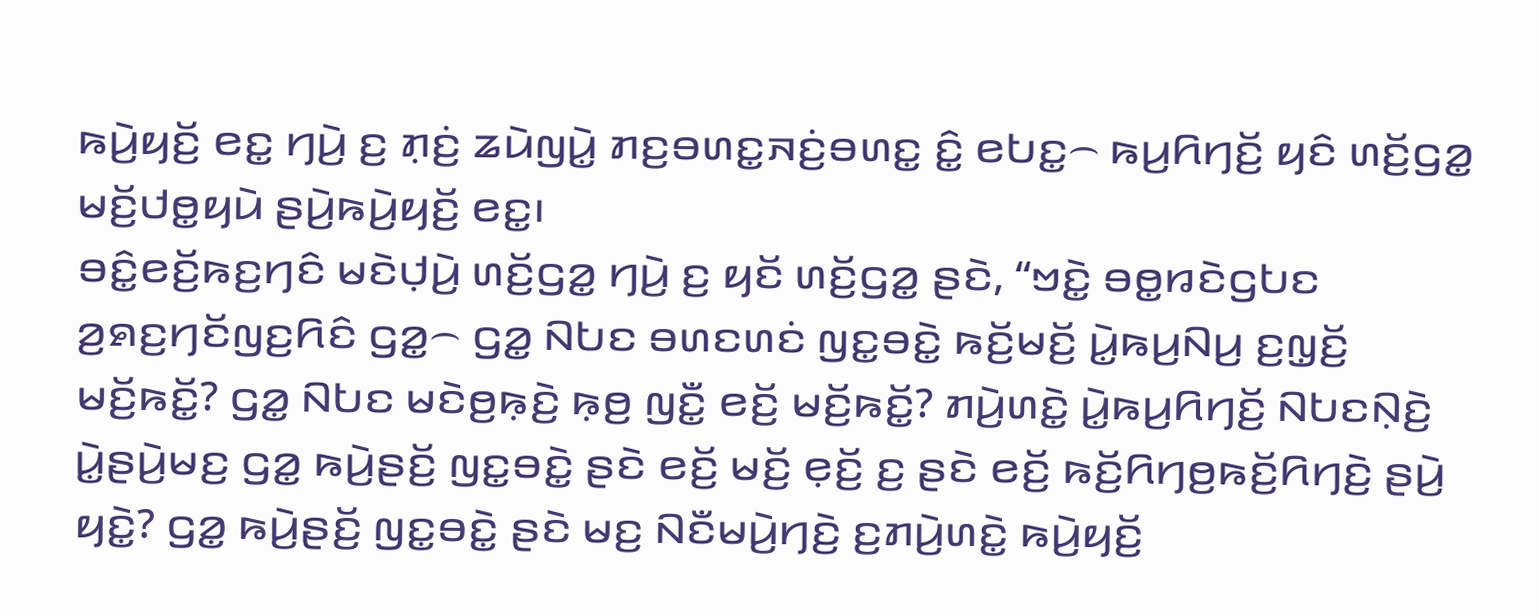ꤒꤣꤧ꤬ꤟꤢꤩ꤬ ꤕꤢ꤭ ꤚꤣꤧ꤬ ꤢ꤬ ꤊ꤫ꤢꤦ꤬ ꤘꤣꤧꤜꤣꤧ꤭ ꤊꤢ꤬ꤋꤛꤢ꤭ꤏꤢꤦ꤬ꤋꤛꤢ꤭ ꤢꤨ꤭ ꤕꤝꤢ꤭꤮ ꤒꤣ꤬ꤖꤚꤢꤩ꤬ ꤟꤢꤨ ꤛꤢꤩ꤬ꤞꤤ꤭ ꤗꤢꤩ꤬ꤓꤥ꤭ꤟꤣꤧ ꤔꤣꤧ꤬ꤒꤣꤧ꤬ꤟꤢꤩ꤬ ꤕꤢ꤭꤯
ꤋꤢꤨ꤭ꤕꤢꤩ꤬ꤒꤢ꤬ꤚꤢꤨ ꤗꤢꤧꤓ꤫ꤣꤧ꤬ ꤛꤢꤩ꤬ꤞꤤ꤭ ꤚꤣꤧ꤬ ꤢ꤬ ꤟꤢꤩ ꤛꤢꤩ꤬ꤞꤤ꤭ ꤔꤢꤧ, “ꤠꤢꤧ꤭ ꤋꤥ꤭ꤙꤢꤧꤞꤝꤢ ꤤ꤬ꤎꤢ꤬ꤚꤢꤩꤜꤢ꤬ꤖꤢꤨ ꤞꤤ꤭꤮ ꤞꤤ꤭ ꤡꤝꤢ ꤋꤛꤢꤛꤢꤦ ꤜꤢ꤭ꤋꤢꤧ꤭ ꤒꤢꤩ꤬ꤗꤢꤩ꤬ ꤣꤧ꤭ꤒꤣ꤬ꤡꤣ꤬ ꤢ꤬ꤜ꤫ꤢꤩ꤬ ꤗꤢꤩ꤬ꤒꤢꤩ꤭? ꤞꤤ꤭ ꤡꤝꤢ ꤗꤢꤧꤥ꤬ꤒ꤫ꤢꤧ꤬ ꤒ꤫ꤥ꤬ ꤜꤢꤪ꤭ ꤕꤢꤩ꤬ ꤗꤢꤩ꤬ꤒꤢꤩ꤭? ꤊꤣꤧ꤬ꤛꤢꤧ꤭ ꤣꤧ꤭ꤒꤣ꤬ꤖꤚꤢꤩ꤬ ꤡꤝꤢꤡ꤫ꤢꤧ꤬ ꤣꤧ꤭ꤔꤣꤧ꤬ꤗꤢ꤬ ꤞꤤ꤭ ꤒꤣꤧ꤬ꤔꤢꤩ꤬ ꤜꤢ꤭ꤋꤢꤧ꤭ ꤔꤢꤧ ꤕꤢꤩ꤬ ꤗꤢꤩ꤬ ꤕ꤫ꤢꤩ꤬ ꤢ꤬ ꤔꤢꤧ ꤕꤢꤩ꤬ ꤒꤢꤩ꤬ꤖꤚꤥ꤬ꤒꤢꤩ꤬ꤖꤚꤢꤧ꤬ ꤔꤣꤧ꤬ ꤟꤢꤧ꤭? ꤞꤤ꤭ ꤒꤣꤧ꤬ꤔꤢꤩ꤬ ꤜꤢ꤭ꤋꤢꤧ꤭ ꤔꤢꤧ ꤗꤢ꤬ ꤡꤢꤪꤗꤣꤧ꤬ꤚꤢꤧ꤬ ꤢ꤬ꤊꤣꤧ꤬ꤛꤢꤧ꤭ ꤒꤣꤧ꤬ꤟꤢꤩ꤬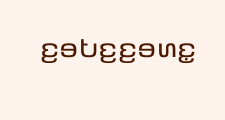ꤢ꤬ꤋꤝꤢ꤬ꤢ꤬ꤋꤛꤢ꤭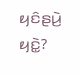ꤟꤢꤨꤔꤣꤧ꤬ ꤟꤢꤧ꤭?